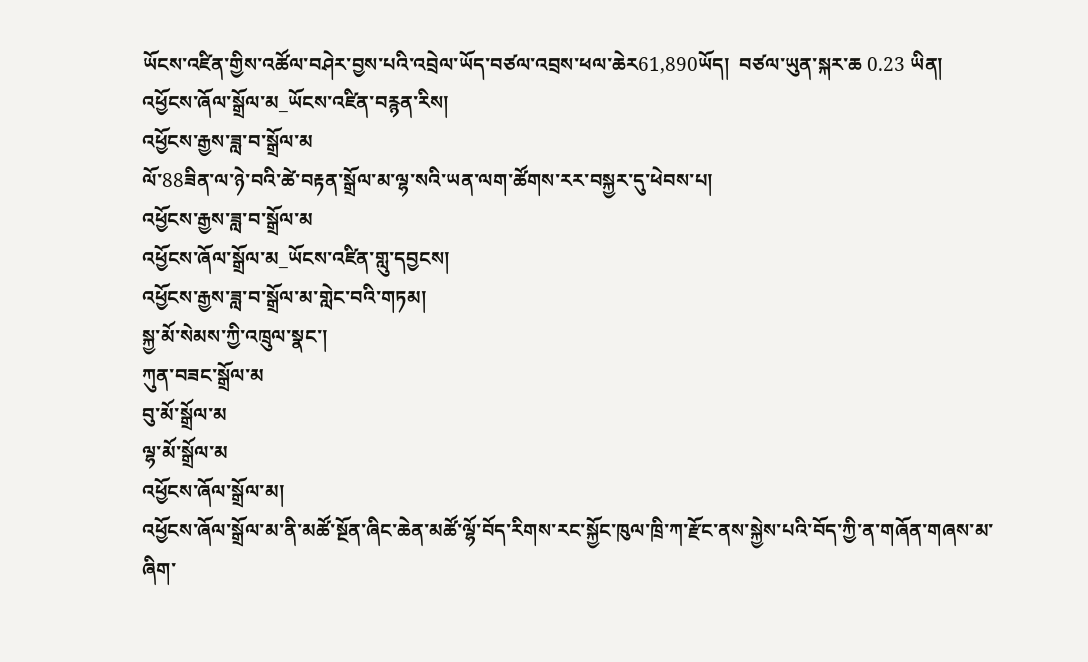ཡོངས་འཛིན་གྱིས་འཚོལ་བཤེར་བྱས་པའི་འབྲེལ་ཡོད་བཙལ་འབྲས་ཕལ་ཆེར61,890ཡོད།  བཙལ་ཡུན་སྐར་ཆ 0.23 ཡིན།
འཕྱོངས་ཞོལ་སྒྲོལ་མ_ཡོངས་འཛིན་བརྙན་རིས།
འཕྱོངས་རྒྱས་ཟླ་བ་སྒྲོལ་མ
ལོ་88ཟིན་ལ་ཉེ་བའི་ཚེ་བརྟན་སྒྲོལ་མ་ལྷ་སའི་ཡན་ལག་ཚོགས་རར་བསྐྱར་དུ་ཕེབས་པ།
འཕྱོངས་རྒྱས་ཟླ་བ་སྒྲོལ་མ
འཕྱོངས་ཞོལ་སྒྲོལ་མ_ཡོངས་འཛིན་གླུ་དབྱངས།
འཕྱོངས་རྒྱས་ཟླ་བ་སྒྲོལ་མ་གླེང་བའི་གཏམ།
སྐྱ་མོ་སེམས་ཀྱི་འཁྲུལ་སྣང་།
ཀུན་བཟང་སྒྲོལ་མ
བུ་མོ་སྒྲོལ་མ
ལྷ་མོ་སྒྲོལ་མ
འཕྱོངས་ཞོལ་སྒྲོལ་མ།
འཕྱོངས་ཞོལ་སྒྲོལ་མ་ནི་མཚོ་སྔོན་ཞིང་ཆེན་མཚོ་ལྷོ་བོད་རིགས་རང་སྐྱོང་ཁུལ་ཁྲི་ཀ་རྫོང་ནས་སྐྱེས་པའི་བོད་ཀྱི་ན་གཞོན་གཞས་མ་ཞིག་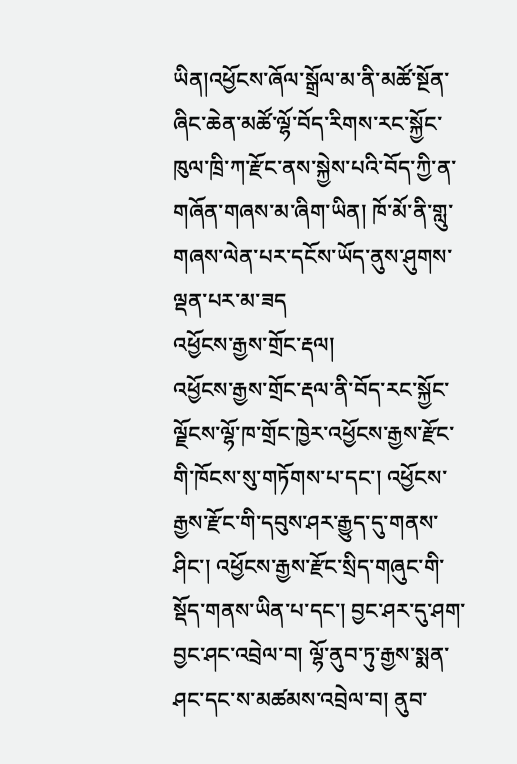ཡིན།འཕྱོངས་ཞོལ་སྒྲོལ་མ་ནི་མཚོ་སྔོན་ཞིང་ཆེན་མཚོ་ལྷོ་བོད་རིགས་རང་སྐྱོང་ཁུལ་ཁྲི་ཀ་རྫོང་ནས་སྐྱེས་པའི་བོད་ཀྱི་ན་གཞོན་གཞས་མ་ཞིག་ཡིན། ཁོ་མོ་ནི་གླུ་གཞས་ལེན་པར་དངོས་ཡོད་ནུས་ཤུགས་ལྡན་པར་མ་ཟད
འཕྱོངས་རྒྱས་གྲོང་རྡལ།
འཕྱོངས་རྒྱས་གྲོང་རྡལ་ནི་བོད་རང་སྐྱོང་ལྗོངས་ལྷོ་ཁ་གྲོང་ཁྱེར་འཕྱོངས་རྒྱས་རྫོང་གི་ཁོངས་སུ་གཏོགས་པ་དང་། འཕྱོངས་རྒྱས་རྫོང་གི་དབུས་ཤར་རྒྱུད་དུ་གནས་ཤིང་། འཕྱོངས་རྒྱས་རྫོང་སྲིད་གཞུང་གི་སྡོད་གནས་ཡིན་པ་དང་། བྱང་ཤར་དུ་ཤག་བྱང་ཤང་འབྲེལ་བ། ལྷོ་ནུབ་ཏུ་རྒྱས་སྨན་ཤང་དང་ས་མཚམས་འབྲེལ་བ། ནུབ་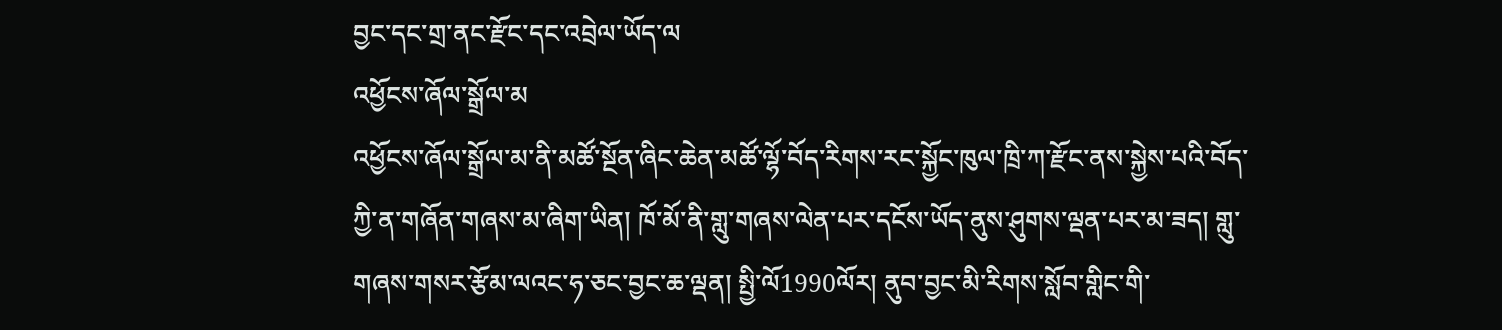བྱང་དང་གྲ་ནང་རྫོང་དང་འབྲེལ་ཡོད་ལ
འཕྱོངས་ཞོལ་སྒྲོལ་མ
འཕྱོངས་ཞོལ་སྒྲོལ་མ་ནི་མཚོ་སྔོན་ཞིང་ཆེན་མཚོ་ལྷོ་བོད་རིགས་རང་སྐྱོང་ཁུལ་ཁྲི་ཀ་རྫོང་ནས་སྐྱེས་པའི་བོད་ཀྱི་ན་གཞོན་གཞས་མ་ཞིག་ཡིན། ཁོ་མོ་ནི་གླུ་གཞས་ལེན་པར་དངོས་ཡོད་ནུས་ཤུགས་ལྡན་པར་མ་ཟད། གླུ་གཞས་གསར་རྩོམ་ལའང་ཧ་ཅང་བྱང་ཆ་ལྡན། སྤྱི་ལོ1990ལོར། ནུབ་བྱང་མི་རིགས་སློབ་གླིང་གི་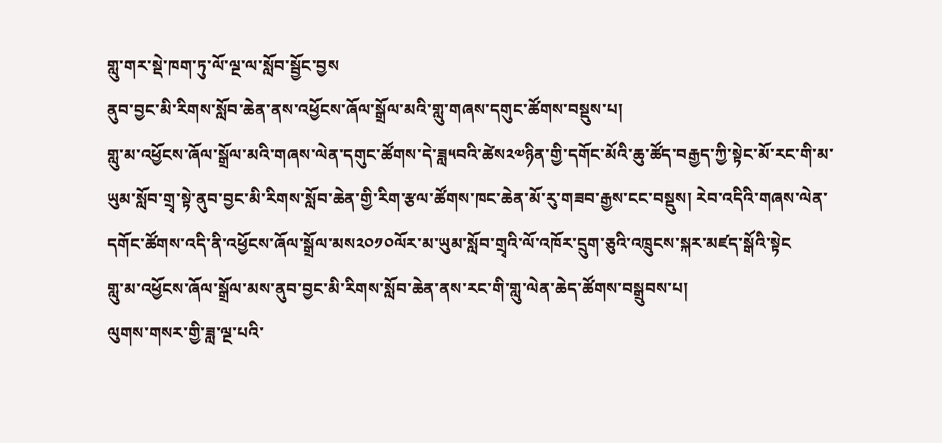གླུ་གར་སྡེ་ཁག་ཏུ་ལོ་ལྔ་ལ་སློབ་སྦྱོང་བྱས
ནུབ་བྱང་མི་རིགས་སློབ་ཆེན་ནས་འཕྱོངས་ཞོལ་སྒྲོལ་མའི་གླུ་གཞས་དགུང་ཚོགས་བསྡུས་པ།
གླུ་མ་འཕྱོངས་ཞོལ་སྒྲོལ་མའི་གཞས་ལེན་དགུང་ཚོགས་དེ་ཟླ༥བའི་ཚེས༢༧ཉིན་གྱི་དགོང་མོའི་ཆུ་ཚོད་བརྒྱད་ཀྱི་སྟེང་མོ་རང་གི་མ་ཡུམ་སློབ་གྲྭ་སྟེ་ནུབ་བྱང་མི་རིགས་སློབ་ཆེན་གྱི་རིག་རྩལ་ཚོགས་ཁང་ཆེན་མོ་རུ་གཟབ་རྒྱས་ངང་བསྡུས། རེབ་འདིའི་གཞས་ལེན་དགོང་ཚོགས་འདི་ནི་འཕྱོངས་ཞོལ་སྒྲོལ་མས༢༠༡༠ལོར་མ་ཡུམ་སློབ་གྲྭའི་ལོ་འཁོར་དྲུག་ཅུའི་འཁྲུངས་སྐར་མཛད་སྒོའི་སྟེང
གླུ་མ་འཕྱོངས་ཞོལ་སྒྲོལ་མས་ནུབ་བྱང་མི་རིགས་སློབ་ཆེན་ནས་རང་གི་གླུ་ལེན་ཆེད་ཚོགས་བསྒྲུབས་པ།
ལུགས་གསར་གྱི་ཟླ་ལྔ་པའི་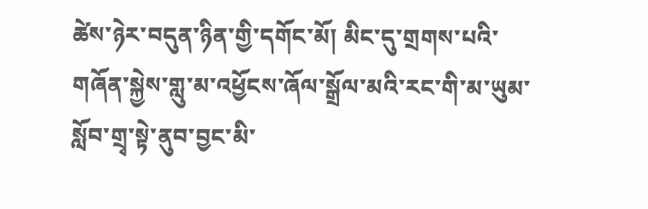ཚེས་ཉེར་བདུན་ཉིན་གྱི་དགོང་མོ། མིང་དུ་གྲགས་པའི་གཞོན་སྐྱེས་གླུ་མ་འཕྱོངས་ཞོལ་སྒྲོལ་མའི་རང་གི་མ་ཡུམ་སློབ་གྲྭ་སྟེ་ནུབ་བྱང་མི་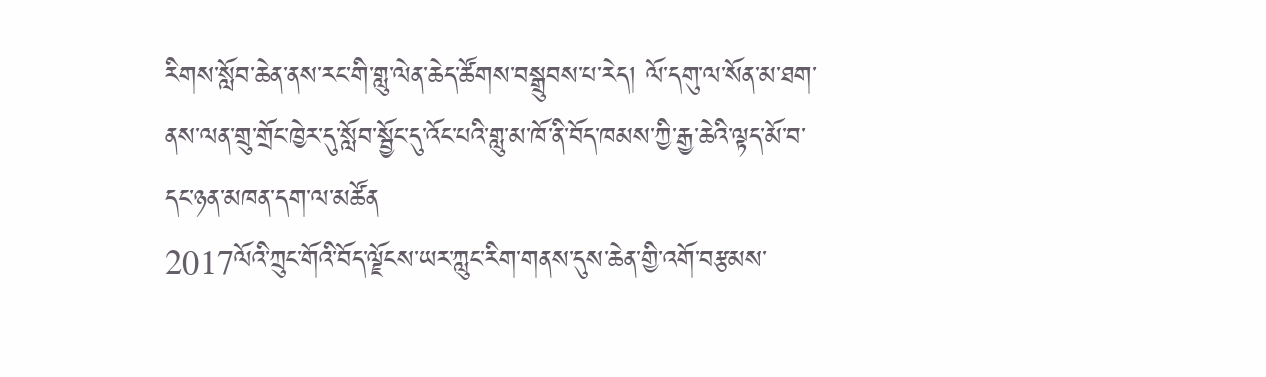རིགས་སློབ་ཆེན་ནས་རང་གི་གླུ་ལེན་ཆེད་ཚོགས་བསྒྲུབས་པ་རེད། ལོ་དགུ་ལ་སོན་མ་ཐག་ནས་ལན་གྲུ་གྲོང་ཁྱེར་དུ་སློབ་སྦྱོང་དུ་འོང་པའི་གླུ་མ་ཁོ་ནི་བོད་ཁམས་ཀྱི་རྒྱ་ཆེའི་ལྟད་མོ་བ་དང་ཉན་མཁན་དག་ལ་མཚོན
2017ལོའི་ཀྲུང་གོའི་བོད་ལྗོངས་ཡར་ཀླུང་རིག་གནས་དུས་ཆེན་གྱི་འགོ་བརྩམས་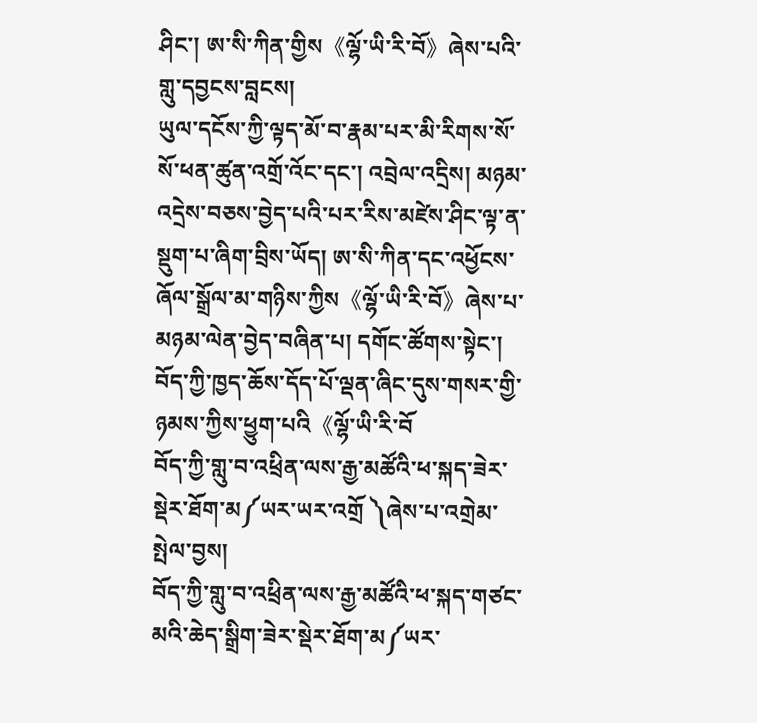ཤིང་། ཨ་སི་ཀིན་གྱིས《ལྷོ་ཡི་རི་བོ》ཞེས་པའི་གླུ་དབྱངས་བླངས།
ཡུལ་དངོས་ཀྱི་ལྟད་མོ་བ་རྣམ་པར་མི་རིགས་སོ་སོ་ཕན་ཚུན་འགྲོ་འོང་དང་། འབྲེལ་འདྲིས། མཉམ་འདྲེས་བཅས་བྱེད་པའི་པར་རིས་མཛེས་ཤིང་ལྟ་ན་སྡུག་པ་ཞིག་བྲིས་ཡོད། ཨ་སི་ཀིན་དང་འཕྱོངས་ཞོལ་སྒྲོལ་མ་གཉིས་ཀྱིས《ལྷོ་ཡི་རི་བོ》ཞེས་པ་མཉམ་ལེན་བྱེད་བཞིན་པ། དགོང་ཚོགས་སྟེང་། བོད་ཀྱི་ཁྱད་ཆོས་དོད་པོ་ལྡན་ཞིང་དུས་གསར་གྱི་ཉམས་ཀྱིས་ཕྱུག་པའི《ལྷོ་ཡི་རི་བོ
བོད་ཀྱི་གླུ་བ་འཕྲིན་ལས་རྒྱ་མཚོའི་ཕ་སྐད་ཟེར་སྡེར་ཐོག་མ༼ཡར་ཡར་འགྲོ ༽ཞེས་པ་འགྲེམ་སྤེལ་བྱས།
བོད་ཀྱི་གླུ་བ་འཕྲིན་ལས་རྒྱ་མཚོའི་ཕ་སྐད་གཙང་མའི་ཆེད་སྒྲིག་ཟེར་སྡེར་ཐོག་མ༼ཡར་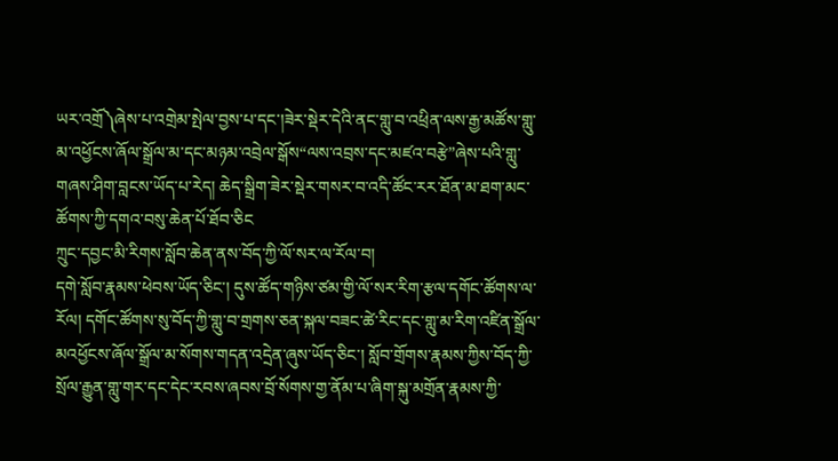ཡར་འགྲོ༽ཞེས་པ་འགྲེམ་སྤེལ་བྱས་པ་དང་།ཟེར་སྡེར་དེའི་ནང་གླུ་བ་འཕྲིན་ལས་རྒྱ་མཚོས་གླུ་མ་འཕྱོངས་ཞོལ་སྒྲོལ་མ་དང་མཉམ་འབྲེལ་སྒོས“ལས་འབྲས་དང་མཛའ་བརྩེ”ཞེས་པའི་གླུ་གཞས་ཤིག་བླངས་ཡོད་པ་རེད། ཆེད་སྒྲིག་ཟེར་སྡེར་གསར་བ་འདི་ཚོང་རར་ཐོན་མ་ཐག་མང་ཚོགས་ཀྱི་དགའ་བསུ་ཆེན་པོ་ཐོབ་ཅིང
ཀྲུང་དབྱང་མི་རིགས་སློབ་ཆེན་ནས་བོད་ཀྱི་ལོ་སར་ལ་རོལ་བ།
དགེ་སློབ་རྣམས་ཕེབས་ཡོད་ཅིང་། དུས་ཚོད་གཉིས་ཙམ་གྱི་ལོ་སར་རིག་རྩལ་དགོང་ཚོགས་ལ་རོལ། དགོང་ཚོགས་སུ་བོད་ཀྱི་གླུ་བ་གྲགས་ཅན་སྐལ་བཟང་ཚེ་རིང་དང་གླུ་མ་རིག་འཛིན་སྒྲོལ་མའཕྱོངས་ཞོལ་སྒྲོལ་མ་སོགས་གདན་འདྲེན་ཞུས་ཡོད་ཅིང་། སློབ་གྲོགས་རྣམས་ཀྱིས་བོད་ཀྱི་སྲོལ་རྒྱུན་གླུ་གར་དང་དེང་རབས་ཞབས་བྲོ་སོགས་གྱ་ནོམ་པ་ཞིག་སྐུ་མགྲོན་རྣམས་ཀྱི་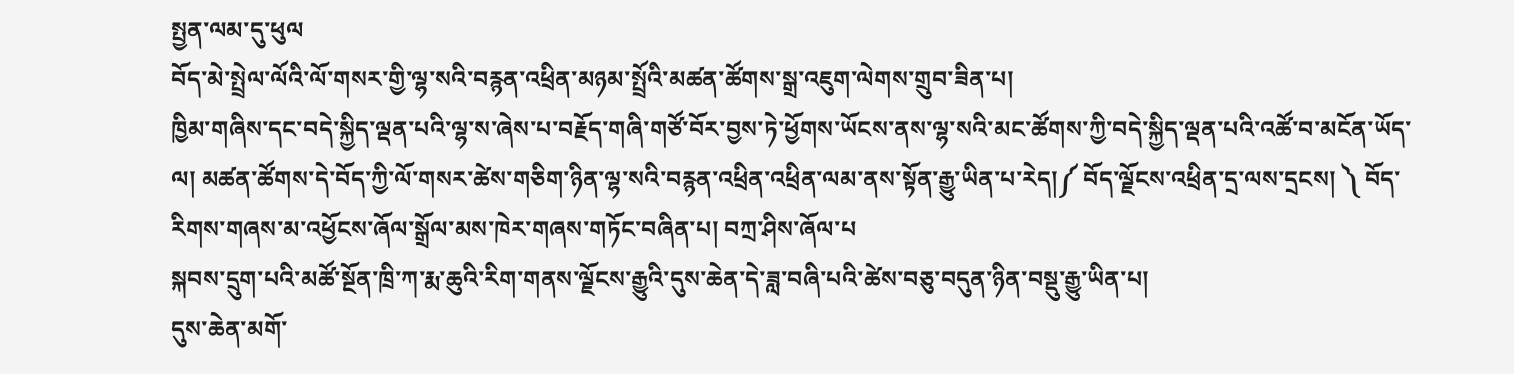སྤྱན་ལམ་དུ་ཕུལ
བོད་མེ་སྤྲེལ་ལོའི་ལོ་གསར་གྱི་ལྷ་སའི་བརྙན་འཕྲིན་མཉམ་སྤྲོའི་མཚན་ཚོགས་སྒྲ་འཇུག་ལེགས་གྲུབ་ཟིན་པ།
ཁྱིམ་གཞིས་དང་བདེ་སྐྱིད་ལྡན་པའི་ལྷ་ས་ཞེས་པ་བརྗོད་གཞི་གཙོ་བོར་བྱས་ཏེ་ཕྱོགས་ཡོངས་ནས་ལྷ་སའི་མང་ཚོགས་ཀྱི་བདེ་སྐྱིད་ལྡན་པའི་འཚོ་བ་མངོན་ཡོད་ལ། མཚན་ཚོགས་དེ་བོད་ཀྱི་ལོ་གསར་ཚེས་གཅིག་ཉིན་ལྷ་སའི་བརྙན་འཕྲིན་འཕྲིན་ལམ་ནས་སྟོན་རྒྱུ་ཡིན་པ་རེད།༼ བོད་ལྗོངས་འཕྲིན་དྲ་ལས་དྲངས། ༽ བོད་རིགས་གཞས་མ་འཕྱོངས་ཞོལ་སྒྲོལ་མས་ཁེར་གཞས་གཏོང་བཞིན་པ། བཀྲ་ཤིས་ཞོལ་པ
སྐབས་དྲུག་པའི་མཚོ་སྔོན་ཁྲི་ཀ་རྨ་ཆུའི་རིག་གནས་ལྗོངས་རྒྱུའི་དུས་ཆེན་དེ་ཟླ་བཞི་པའི་ཚེས་བཅུ་བདུན་ཉིན་བསྡུ་རྒྱུ་ཡིན་པ།
དུས་ཆེན་མགོ་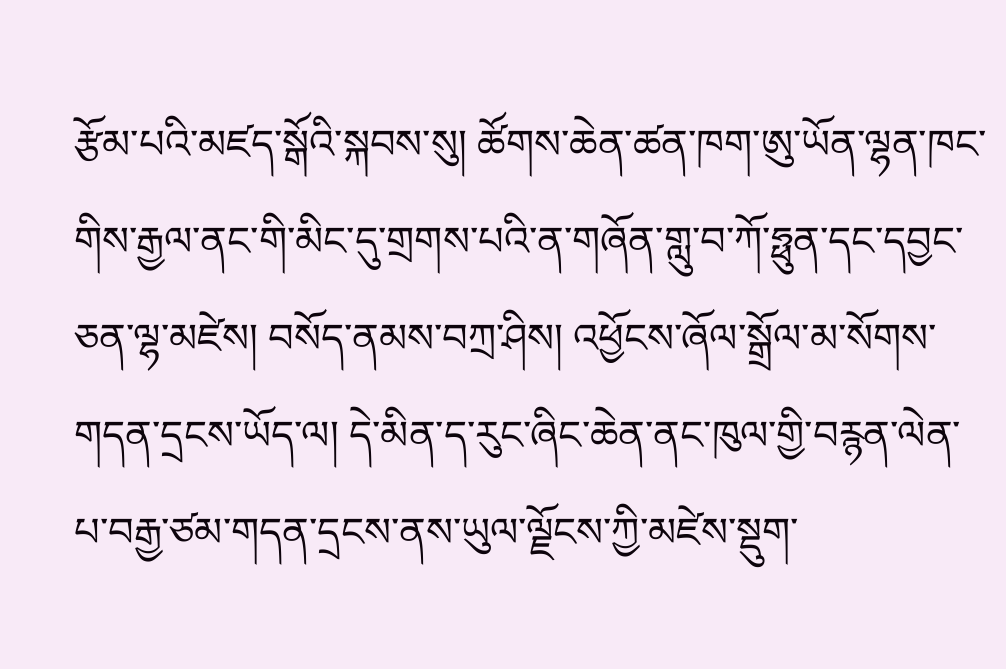རྩོམ་པའི་མཛད་སྒོའི་སྐབས་སུ། ཚོགས་ཆེན་ཚན་ཁག་ཨུ་ཡོན་ལྷན་ཁང་གིས་རྒྱལ་ནང་གི་མིང་དུ་གྲགས་པའི་ན་གཞོན་གླུ་བ་ཀོ་ཧྥུན་དང་དབྱང་ཅན་ལྷ་མཛེས། བསོད་ནམས་བཀྲ་ཤིས། འཕྱོངས་ཞོལ་སྒྲོལ་མ་སོགས་གདན་དྲངས་ཡོད་ལ། དེ་མིན་ད་རུང་ཞིང་ཆེན་ནང་ཁུལ་གྱི་བརྙན་ལེན་པ་བརྒྱ་ཙམ་གདན་དྲངས་ནས་ཡུལ་ལྗོངས་ཀྱི་མཛེས་སྡུག་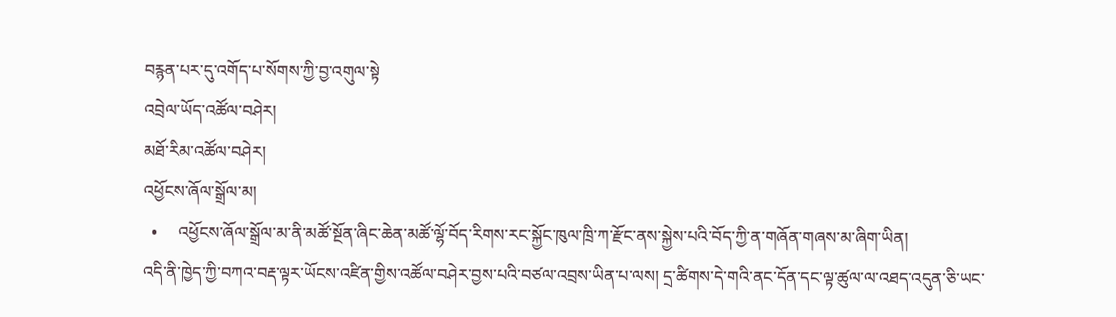བརྙན་པར་དུ་འགོད་པ་སོགས་ཀྱི་བྱ་འགུལ་སྟེ
འབྲེལ་ཡོད་འཚོལ་བཤེར།
མཐོ་རིམ་འཚོལ་བཤེར།
འཕྱོངས་ཞོལ་སྒྲོལ་མ།
  •     འཕྱོངས་ཞོལ་སྒྲོལ་མ་ནི་མཚོ་སྔོན་ཞིང་ཆེན་མཚོ་ལྷོ་བོད་རིགས་རང་སྐྱོང་ཁུལ་ཁྲི་ཀ་རྫོང་ནས་སྐྱེས་པའི་བོད་ཀྱི་ན་གཞོན་གཞས་མ་ཞིག་ཡིན།
འདི་ནི་ཁྱེད་ཀྱི་བཀའ་བརྡ་ལྟར་ཡོངས་འཛིན་གྱིས་འཚོལ་བཤེར་བྱས་པའི་བཙལ་འབྲས་ཡིན་པ་ལས། དྲ་ཚིགས་དེ་གའི་ནང་དོན་དང་ལྟ་ཚུལ་ལ་འཐད་འདུན་ཅི་ཡང་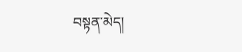བསྟན་མེད།